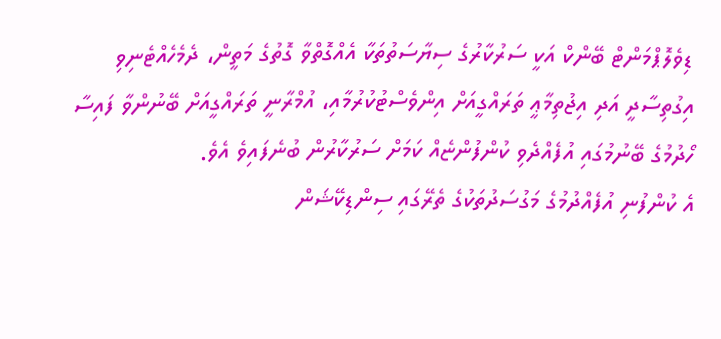ޑިވެލޮޕްމަންޓް ބޭންކް އަކީ ސަރުކާރުގެ ސިޔާސަތުތަކާ އެއްގޮތްވާ ގޮތުގެ މަތީން، ދެމެހެއްޓެނިވި އިގުތިސާދީ އަދި އިޖުތިމާޢީ ތަރައްގީއަށް އިންވެސްޓުކުރުމާއި، އުމްރާނީ ތަރައްގީއަށް ބޭނުންވާ ފައިސާ ހޯދުމުގެ ބޭނުމުގައި އުފެއްދެވި ކުންފުންޏެއް ކަމަށް ސަރުކާރުން ބުނެފައިވެ އެވެ.
އެ ކުންފުނި އުފެއްދުމުގެ މަގުސަދުތަކުގެ ތެރޭގައި ސިންޑިކޭޝަން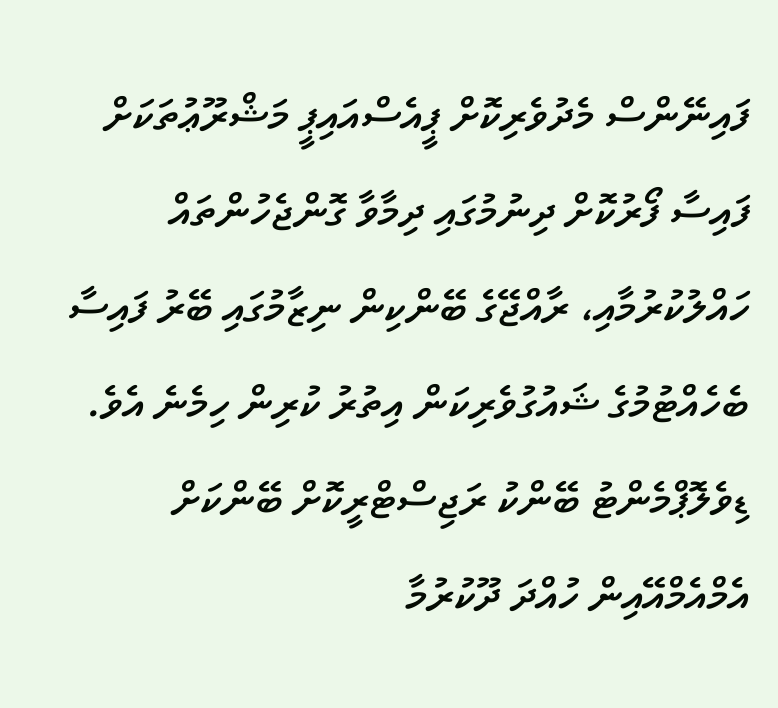ފައިނޭންސް މެދުވެރިކޮށް ޕީއެސްއައިޕީ މަޝްރޫޢުތަކަށް ފައިސާ ފޯރުކޮށް ދިނުމުގައި ދިމާވާ ގޮންޖެހުންތައް ހައްލުކުރުމާއި، ރާއްޖޭގެ ބޭންކިން ނިޒާމުގައި ބޭރު ފައިސާ ބެހެއްޓުމުގެ ޝައުގުވެރިކަން އިތުރު ކުރިން ހިމެނެ އެވެ.
ޑިވެލޮޕްމެންޓު ބޭންކު ރަޖިސްޓްރީކޮށް ބޭންކަށް އެމްއެމްއޭއިން ހުއްދަ ދޫކުރުމާ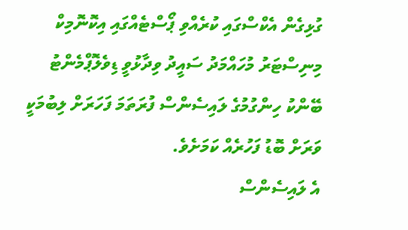ގުޅިގެން އެކްސްގައި ކުރެއްވި ޕޯސްޓެއްގައި އިކޮނޮމިކް މިނިސްޓަރު މުހައްމަދު ސައީދު ވިދާޅުވީ ޑިވެލޮޕްމެންޓު ބޭންކު ހިންގުމުގެ ލައިސެންސް ފުރަތަމަ ފަހަރަށް ލިބުމަކީ ވަރަށް ބޮޑު ފަހުރެއް ކަމަށެވެ.
އެ ލައިސެންސް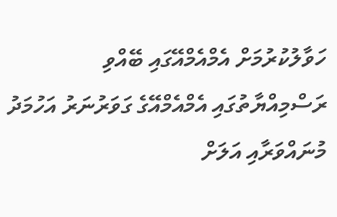ހަވާލުކުރުމަށް އެމްއެމްއޭގައި ބޭއްވި ރަސްމިއްޔާތުގައި އެމްއެމްއޭގެ ގަވަރުނަރު އަހުމަދު މުނައްވަރާއި އަލަށް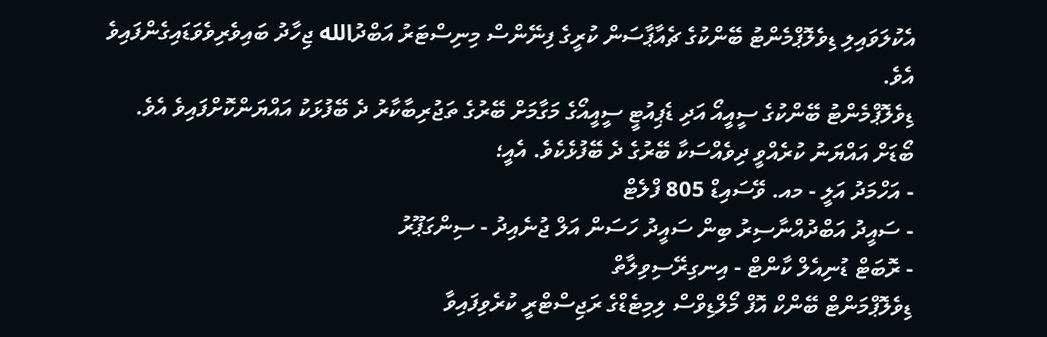އެކުލަވައިލި ޑިވެލޮޕްމެންޓު ބޭންކުގެ ޗެއާޕާސަން ކުރީގެ ފިނޭންސް މިނިސްޓަރު އަބްދުالله ޖިހާދު ބައިވެރިވެވަޑައިގެންފައިވެ އެވެ.
ޑިވެލޮޕްމެންޓު ބޭންކުގެ ސީއީއޯ އަދި ޑެޕިއުޓީ ސީއީއޯގެ މަގާމަށް ބޭރުގެ ތަޖުރިބާކާރު ދެ ބޭފުޅަކު އައްޔަންކޮށްފައިވެ އެވެ.
ބޯޑަށް އައްޔަނު ކުރެއްވީ ދިވެއްސަކާ ބޭރުގެ ދެ ބޭފުޅެކެވެ. އެއީ؛
- އަހްމަދު އަލީ - މއ. ވޭސައިޑް 805 ފްލެޓް
- ސައީދު އަބްދުއްނާސިރު ބިން ސައީދު ހަސަން އަލް ޖުނެއިދު - ސިންގަޕޫރު
- ރޮބަޓް ޑުނިއެލް ކާންޓް - އިނގިރޭސިވިލާތް
ޑިވެލޮޕްމަންޓް ބޭންކް އޮފް މޯލްޑިވްސް ލިމިޓެޑްގެ ރަޖިސްޓްރީ ކުރެވިފައިވާ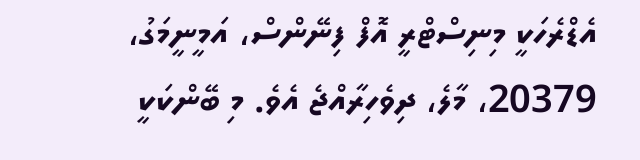އެޑްރެހަކީ މިނިސްޓްރީ އޮފް ފިނޭންސް، އަމީނީމަގު، 20379، މާލެ، ދިވެހިރާއްޖެ އެވެ. މި ބޭންކަކީ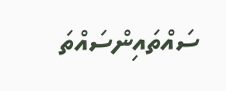ސައްތައިންސައްތަ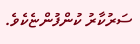ސަރުކާރު ކުންފުންޏެކެވެ.